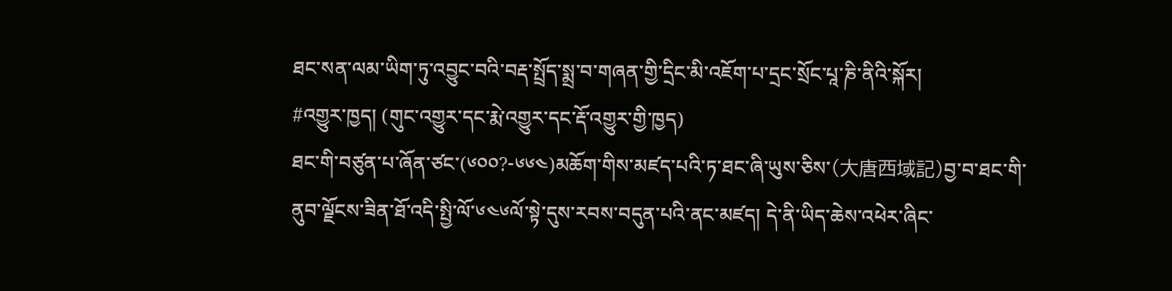ཐང་སན་ལམ་ཡིག་ཏུ་འབྱུང་བའི་བརྡ་སྤྲོད་སྨྲ་བ་གཞན་གྱི་དྲིང་མི་འཇོག་པ་དྲང་སྲོང་པཱ་ཎི་ནིའི་སྐོར།
#འགྱུར་ཁྱད། (གུང་འགྱུར་དང་རྨེ་འགྱུར་དང་རྡོ་འགྱུར་གྱི་ཁྱད)
ཐང་གི་བཙུན་པ་ཞོན་ཙང་(༦༠༠?-༦༦༤)མཆོག་གིས་མཛད་པའི་ཏ་ཐང་ཞི་ཡུས་ཅིས་(大唐西域記)བྱ་བ་ཐང་གི་ནུབ་ལྗོངས་ཟིན་ཐོ་འདི་སྤྱི་ལོ་༦༤༦ལོ་སྟེ་དུས་རབས་བདུན་པའི་ནང་མཛད། དེ་ནི་ཡིད་ཆེས་འཕེར་ཞིང་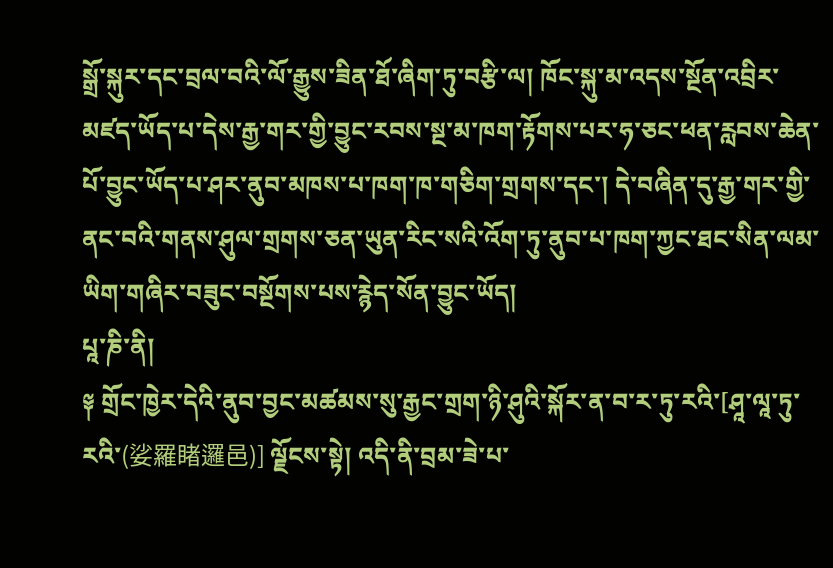སྒྲོ་སྐུར་དང་བྲལ་བའི་ལོ་རྒྱུས་ཟིན་ཐོ་ཞིག་ཏུ་བརྩི་ལ། ཁོང་སྐུ་མ་འདས་སྔོན་འབྲིར་མཛད་ཡོད་པ་དེས་རྒྱ་གར་གྱི་བྱུང་རབས་སྔ་མ་ཁག་རྟོགས་པར་ཧ་ཅང་ཕན་རླབས་ཆེན་པོ་བྱུང་ཡོད་པ་ཤར་ནུབ་མཁས་པ་ཁག་ཁ་གཅིག་གྲགས་དང་། དེ་བཞིན་དུ་རྒྱ་གར་གྱི་ནང་བའི་གནས་ཤུལ་གྲགས་ཅན་ཡུན་རིང་སའི་འོག་ཏུ་ནུབ་པ་ཁག་ཀྱང་ཐང་སིན་ལམ་ཡིག་གཞིར་བཟུང་བསྔོགས་པས་རྙེད་སོན་བྱུང་ཡོད།
པཱ་ཎི་ནི།
༈ གྲོང་ཁྱེར་དེའི་ནུབ་བྱང་མཚམས་སུ་རྒྱང་གྲག་ཉི་ཤུའི་སྐོར་ན་བ་ར་ཏུ་རའི་[ཤཱ་ལཱ་ཏུ་རའི་(娑羅睹邏邑)] ལྗོངས་སྟེ། འདི་ནི་བྲམ་ཟེ་པ་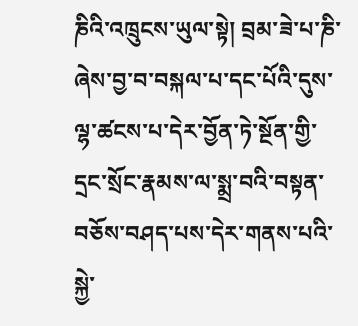ཎིའི་འཁྲུངས་ཡུལ་སྟེ། བྲམ་ཟེ་པ་ཎི་ཞེས་བྱ་བ་བསྐལ་པ་དང་པོའི་དུས་ལྷ་ཚངས་པ་དེར་བྱོན་ཏེ་སྔོན་གྱི་དྲང་སྲོང་རྣམས་ལ་སྨྲ་བའི་བསྟན་བཅོས་བཤད་པས་དེར་གནས་པའི་སྐྱེ་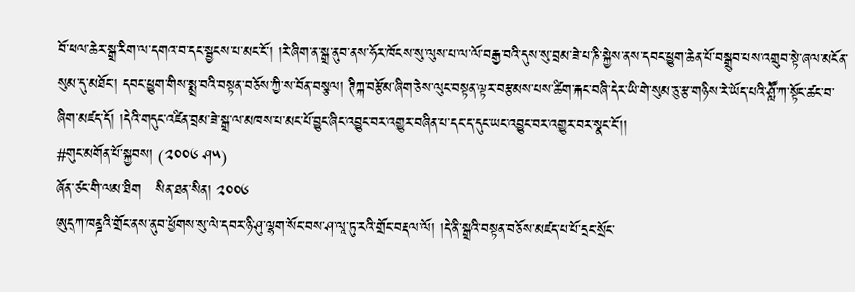བོ་ཕལ་ཆེར་སྒྲ་རིག་ལ་དགའ་བ་དང་སྦྱངས་པ་མང་ངོ་། །རེ་ཞིག་ན་སྒྲ་ནུབ་ནས་ཧོར་ཁོངས་སུ་ལུས་པ་ལ་ལོ་བརྒྱ་བའི་དུས་སུ་བྲམ་ཟེ་པ་ཎི་སྐྱེས་ནས་དབང་ཕྱུག་ཆེན་པོ་བསྒྲུབ་པས་འགྲུབ་སྟེ་ཞལ་མངོན་སུམ་དུ་མཐོང་། དབང་ཕྱུག་གིས་སྨྲ་བའི་བསྟན་བཅོས་ཀྱི་ས་བོན་བསྩལ། ཊིཀྐ་བརྩོམ་ཞིག་ཅེས་ལུང་བསྟན་ལྟར་བརྩམས་པས་ཚིག་རྐང་བཞི་དེར་ཡི་གེ་སུམ་ཅུ་རྩ་གཉིས་རེ་ཡོད་པའི་ཤླཽ་ཀ་སྟོང་ཚང་བ་ཞིག་མཛད་དོ། །དེའི་གདུང་འཛིན་བྲམ་ཟེ་སྒྲ་ལ་མཁས་པ་མང་པོ་བྱུང་ཞིང་འབྱུང་བར་འགྱུར་བཞིན་པ་དང་ད་དུང་ཡང་འབྱུང་བར་འགྱུར་བར་སྣང་ངོ་།།
#གུང་མགོན་པོ་སྐྱབས། (༢༠༠༦ ཤ༥)
ཞོན་ཙང་གི་ལམ་ཐིག   སིན་ཐན་སིན། ༢༠༠༦
ཨུད྄ཀ་ཁནྜའི་གྲོང་ནས་ནུབ་ཕྱོགས་སུ་ལེ་དབར་ཉི་ཤུ་ལྷག་སོང་བས་ཤ་ལཱ་ཏུ་རའི་གྲོང་བརྡལ་ལོ། །དེ་ནི་སྒྲའི་བསྟན་བཅོས་མཛད་པ་པོ་དྲང་སྲོང་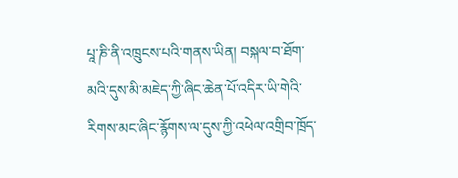པཱ་ཎི་ནི་འཁྲུངས་པའི་གནས་ཡིན། བསྐལ་བ་ཐོག་མའི་དུས་མི་མཇེད་ཀྱི་ཞིང་ཆེན་པོ་འདིར་ཡི་གེའི་རིགས་མང་ཞིང་རྙོགས་ལ་དུས་ཀྱི་འཕེལ་འགྲིབ་ཁྲོད་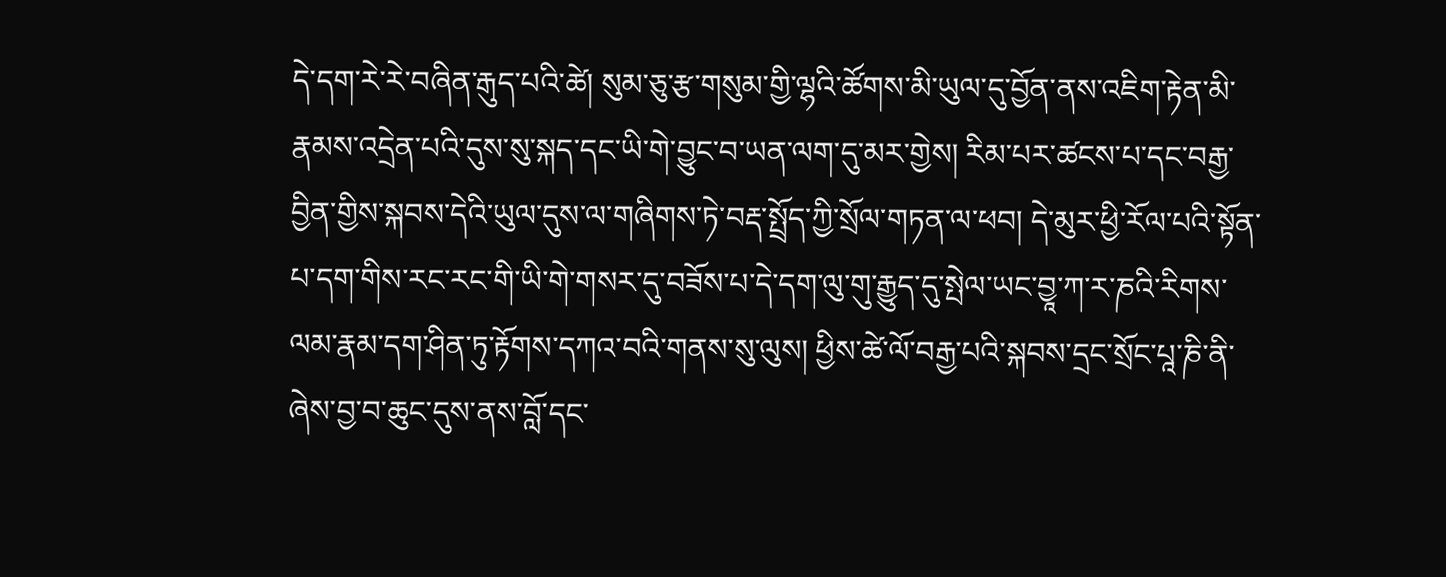དེ་དག་རེ་རེ་བཞིན་རྒུད་པའི་ཚེ། སུམ་ཅུ་རྩ་གསུམ་གྱི་ལྷའི་ཚོགས་མི་ཡུལ་དུ་བྱོན་ནས་འཇིག་རྟེན་མི་རྣམས་འདྲེན་པའི་དུས་སུ་སྐད་དང་ཡི་གེ་བྱུང་བ་ཡན་ལག་དུ་མར་གྱེས། རིམ་པར་ཚངས་པ་དང་བརྒྱ་བྱིན་གྱིས་སྐབས་དེའི་ཡུལ་དུས་ལ་གཞིགས་ཏེ་བརྡ་སྤྲོད་ཀྱི་སྲོལ་གཏན་ལ་ཕབ། དེ་མུར་ཕྱི་རོལ་པའི་སྟོན་པ་དག་གིས་རང་རང་གི་ཡི་གེ་གསར་དུ་བཟོས་པ་དེ་དག་ལུ་གུ་རྒྱུད་དུ་སྤེལ་ཡང་བྱཱ་ཀ་ར་ཎའི་རིགས་ལམ་རྣམ་དག་ཤིན་ཏུ་རྟོགས་དཀའ་བའི་གནས་སུ་ལུས། ཕྱིས་ཚེ་ལོ་བརྒྱ་པའི་སྐབས་དྲང་སྲོང་པཱ་ཎི་ནི་ཞེས་བྱ་བ་ཆུང་དུས་ནས་བློ་དང་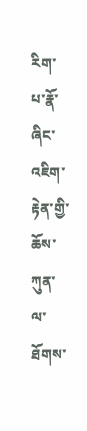རིག་པ་རྣོ་ཞིང་འཇིག་རྟེན་གྱི་ཆོས་ཀུན་ལ་ཐོགས་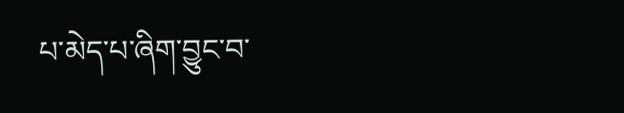པ་མེད་པ་ཞིག་བྱུང་བ་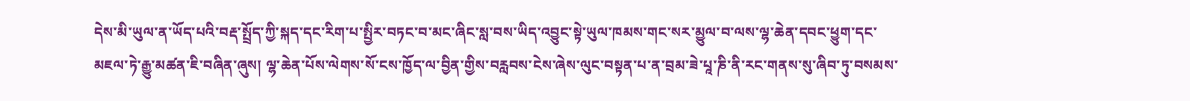དེས་མི་ཡུལ་ན་ཡོད་པའི་བརྡ་སྤྲོད་ཀྱི་སྐད་དང་རིག་པ་སྤྱིར་བཏང་བ་མང་ཞིང་སླ་བས་ཡིད་འབྱུང་སྟེ་ཡུལ་ཁམས་གང་སར་མྱུལ་བ་ལས་ལྷ་ཆེན་དབང་ཕྱུག་དང་མཇལ་ཏེ་རྒྱུ་མཚན་ཇི་བཞིན་ཞུས། ལྷ་ཆེན་པོས་ལེགས་སོ་ངས་ཁྱོད་ལ་བྱིན་གྱིས་བརླབས་ངེས་ཞེས་ལུང་བསྟན་པ་ན་བྲམ་ཟེ་པཱ་ཎི་ནི་རང་གནས་སུ་ཞིབ་ཏུ་བསམས་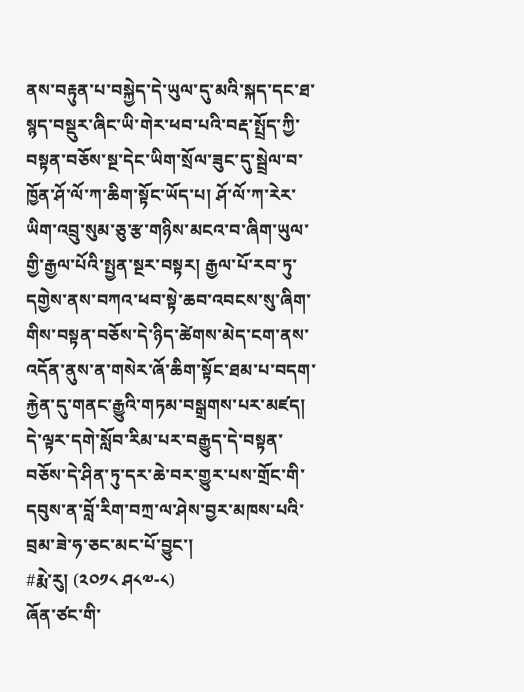ནས་བརྟུན་པ་བསྐྱེད་དེ་ཡུལ་དུ་མའི་སྐད་དང་ཐ་སྙད་བསྡུར་ཞིང་ཡི་གེར་ཕབ་པའི་བརྡ་སྤྲོད་ཀྱི་བསྟན་བཅོས་སྔ་དེང་ཡིག་སྲོལ་ཟུང་དུ་སྦྲེལ་བ་ཁྱོན་ཤོ་ལོ་ཀ་ཆིག་སྟོང་ཡོད་པ། ཤོ་ལོ་ཀ་རེར་ཡིག་འབྲུ་སུམ་ཅུ་རྩ་གཉིས་མངའ་བ་ཞིག་ཡུལ་གྱི་རྒྱལ་པོའི་སྤྱན་སྔར་བསྟར། རྒྱལ་པོ་རབ་ཏུ་དགྱེས་ནས་བཀའ་ཕབ་སྟེ་ཆབ་འབངས་སུ་ཞིག་གིས་བསྟན་བཅོས་དེ་ཉིད་ཚེགས་མེད་ངག་ནས་འདོན་ནུས་ན་གསེར་ཞོ་ཆིག་སྟོང་ཐམ་པ་བདག་རྐྱེན་དུ་གནང་རྒྱུའི་གཏམ་བསྒྲགས་པར་མཛད། དེ་ལྟར་དགེ་སློབ་རིམ་པར་བརྒྱུད་དེ་བསྟན་བཅོས་དེ་ཤིན་ཏུ་དར་ཆེ་བར་གྱུར་པས་གྲོང་གི་དབུས་ན་བློ་རིག་བཀྲ་ལ་ཤེས་བྱར་མཁས་པའི་བྲམ་ཟེ་ཧ་ཅང་མང་པོ་བྱུང་།
#རྨེ་རུ། (༢༠༡༨ ཤ༨༧-༨)
ཞོན་ཙང་གི་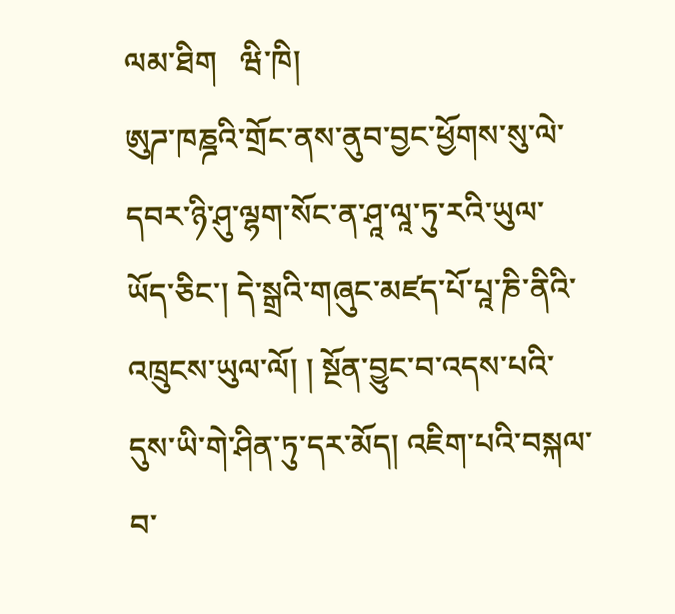ལམ་ཐིག   ཝི་ཁི།
ཨུཌ་ཁཎྜའི་གྲོང་ནས་ནུབ་བྱང་ཕྱོགས་སུ་ལེ་དབར་ཉི་ཤུ་ལྷག་སོང་ན་ཤཱ་ལཱ་ཏུ་རའི་ཡུལ་ཡོད་ཅིང་། དེ་སྒྲའི་གཞུང་མཛད་པོ་པཱ་ཎི་ནིའི་འཁྲུངས་ཡུལ་ལོ། ། སྔོན་བྱུང་བ་འདས་པའི་དུས་ཡི་གེ་ཤིན་ཏུ་དར་མོད། འཇིག་པའི་བསྐལ་བ་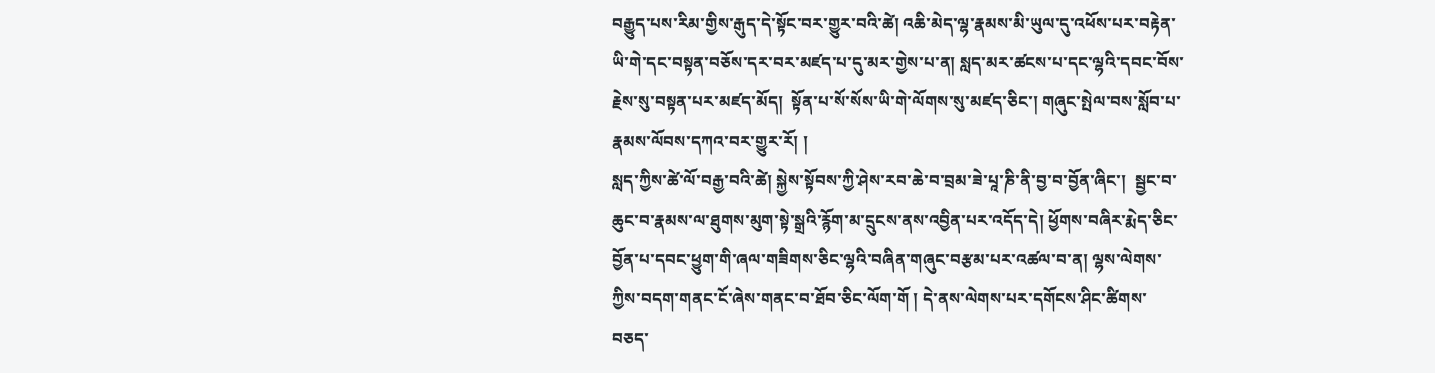བརྒྱུད་པས་རིམ་གྱིས་རྒུད་དེ་སྟོང་བར་གྱུར་བའི་ཚེ། འཆི་མེད་ལྷ་རྣམས་མི་ཡུལ་དུ་འཕོས་པར་བརྟེན་ཡི་གེ་དང་བསྟན་བཅོས་དར་བར་མཛད་པ་དུ་མར་གྱེས་པ་ན། སླད་མར་ཚངས་པ་དང་ལྷའི་དབང་བོས་རྗེས་སུ་བསྟན་པར་མཛད་མོད།  སྟོན་པ་སོ་སོས་ཡི་གེ་ལོགས་སུ་མཛད་ཅིང་། གཞུང་སྤེལ་བས་སློབ་པ་རྣམས་ལོབས་དཀའ་བར་གྱུར་རོ། །
སླད་ཀྱིས་ཚེ་ལོ་བརྒྱ་བའི་ཚེ། སྐྱེས་སྟོབས་ཀྱི་ཤེས་རབ་ཆེ་བ་བྲམ་ཟེ་པཱ་ཎི་ནི་བྱ་བ་བྱོན་ཞིང་།  སྦྱང་བ་ཆུང་བ་རྣམས་ལ་ཐུགས་མུག་སྟེ་སྒྲའི་རྙོག་མ་དྲུངས་ནས་འབྱིན་པར་འདོད་དེ། ཕྱོགས་བཞིར་རྨེད་ཅིང་བྱོན་པ་དབང་ཕྱུག་གི་ཞལ་གཟིགས་ཅིང་ལྷའི་བཞིན་གཞུང་བརྩམ་པར་འཚལ་བ་ན། ལྷས་ལེགས་ཀྱིས་བདག་གནང་ངོ་ཞེས་གནང་བ་ཐོབ་ཅིང་ལོག་གོ ། དེ་ནས་ལེགས་པར་དགོངས་ཤིང་ཚིགས་བཅད་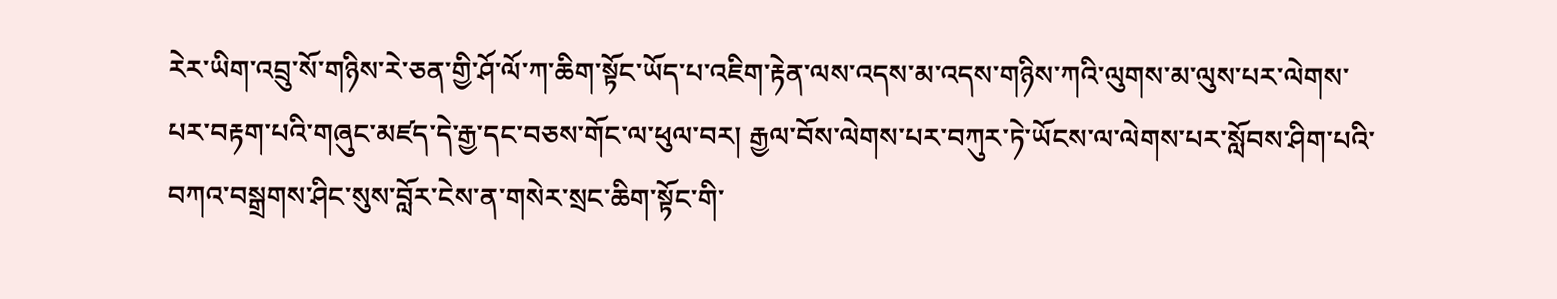རེར་ཡིག་འབྲུ་སོ་གཉིས་རེ་ཅན་གྱི་ཤོ་ལོ་ཀ་ཆིག་སྟོང་ཡོད་པ་འཇིག་རྟེན་ལས་འདས་མ་འདས་གཉིས་ཀའི་ལུགས་མ་ལུས་པར་ལེགས་པར་བརྟག་པའི་གཞུང་མཛད་དེ་རྒྱ་དང་བཅས་གོང་ལ་ཕུལ་བར། རྒྱལ་བོས་ལེགས་པར་བཀུར་ཏེ་ཡོངས་ལ་ལེགས་པར་སློབས་ཤིག་པའི་བཀའ་བསྒྲགས་ཤིང་སུས་བློར་ངེས་ན་གསེར་སྲང་ཆིག་སྟོང་གི་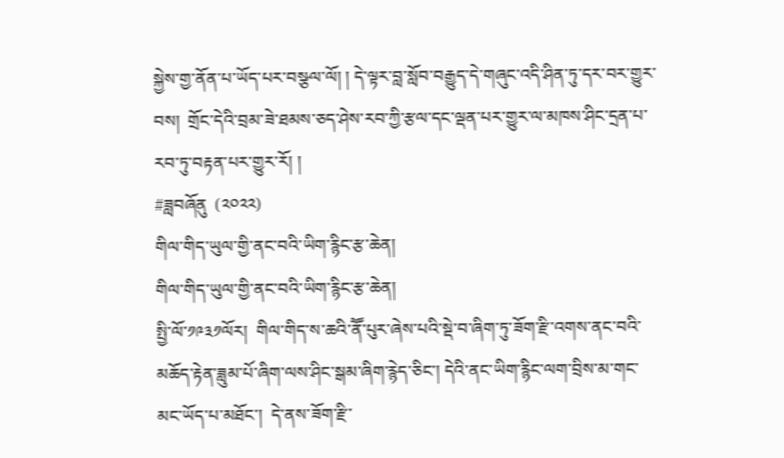སྐྱེས་གྱ་ནོན་པ་ཡོད་པར་བསྩལ་ལོ། ། དེ་ལྟར་བླ་སློབ་བརྒྱུད་དེ་གཞུང་འདི་ཤིན་ཏུ་དར་བར་གྱུར་བས།  གྲོང་དེའི་བྲམ་ཟེ་ཐམས་ཅད་ཤེས་རབ་ཀྱི་རྩལ་དང་ལྡན་པར་གྱུར་ལ་མཁས་ཤིང་དྲན་པ་རབ་ཏུ་བརྟན་པར་གྱུར་རོ། །
#ཟླབཞོནུ  (༢༠༢༢)
གིལ་གིད་ཡུལ་གྱི་ནང་བའི་ཡིག་རྙིང་རྩ་ཆེན།
གིལ་གིད་ཡུལ་གྱི་ནང་བའི་ཡིག་རྙིང་རྩ་ཆེན།
སྤྱི་ལོ་༡༩༣༡ལོར།  གིལ་གིད་ས་ཆའི་ནཽ་པུར་ཞེས་པའི་སྡེ་བ་ཞིག་ཏུ་ཟོག་རྫི་འགས་ནང་བའི་མཆོད་རྟེན་ཟླུམ་པོ་ཞིག་ལས་ཤིང་སྒམ་ཞིག་རྙེད་ཅིང་། དེའི་ནང་ཡིག་རྙིང་ལག་བྲིས་མ་གང་མང་ཡོད་པ་མཐོང་།  དེ་ནས་ཟོག་རྫི་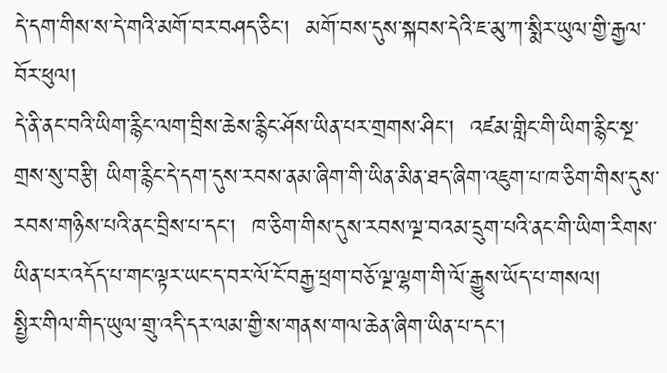དེ་དག་གིས་ས་དེ་གའི་མགོ་བར་བཤད་ཅིང་།  མགོ་བས་དུས་སྐབས་དེའི་ཇ་མུ་ཀ་སྨིར་ཡུལ་གྱི་རྒྱལ་བོར་ཕུལ།
དེ་ནི་ནང་བའི་ཡིག་རྙིང་ལག་བྲིས་ཆེས་རྙིང་ཤོས་ཡིན་པར་གྲགས་ཤིང་།  འཛམ་གླིང་གི་ཡིག་རྙིང་སྔ་གྲས་སུ་བརྩི། ཡིག་རྙིང་དེ་དག་དུས་རབས་ནམ་ཞིག་གི་ཡིན་མིན་ཐད་ཞིག་འཇུག་པ་ཁ་ཅིག་གིས་དུས་རབས་གཉིས་པའི་ནང་བྲིས་པ་དང་།  ཁ་ཅིག་གིས་དུས་རབས་ལྔ་བའམ་དྲུག་པའི་ནང་གི་ཡིག་རིགས་ཡིན་པར་འདོད་པ་གང་ལྟར་ཡང་ད་བར་ལོ་ངོ་བརྒྱ་ཕྲག་བཅོ་ལྔ་ལྷག་གི་ལོ་རྒྱུས་ཡོད་པ་གསལ།
སྤྱིར་གིལ་གིད་ཡུལ་གྲུ་འདི་དར་ལམ་གྱི་ས་གནས་གལ་ཆེན་ཞིག་ཡིན་པ་དང་།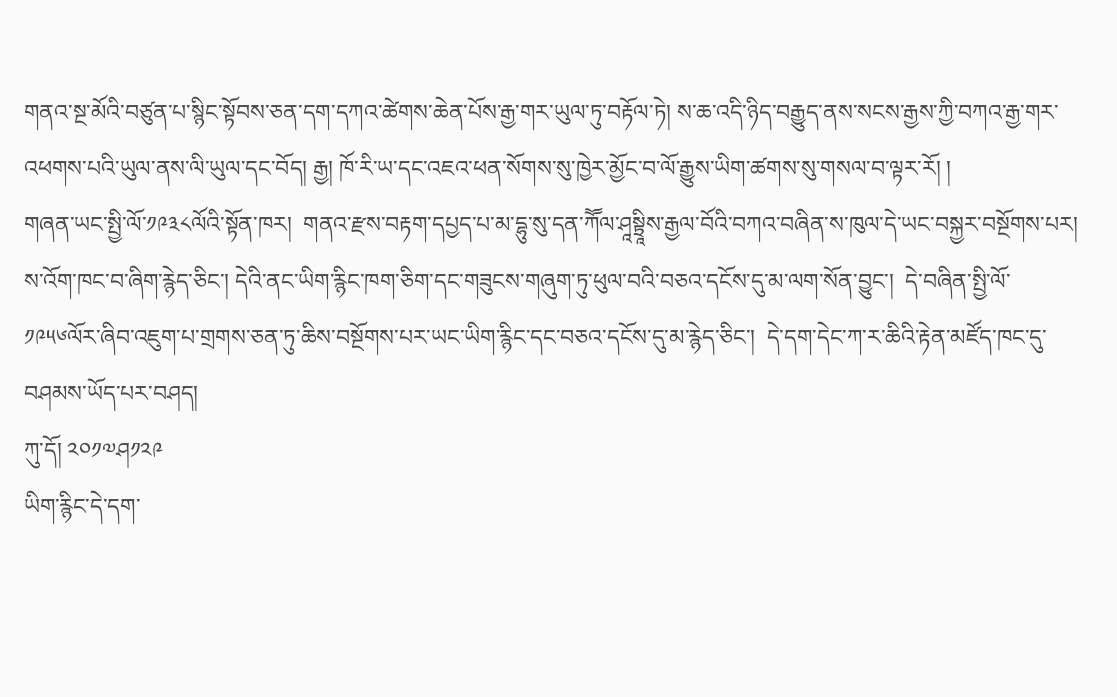གནའ་སྔ་མོའི་བཙུན་པ་སྙིང་སྟོབས་ཅན་དག་དཀའ་ཚེགས་ཆེན་པོས་རྒྱ་གར་ཡུལ་ཏུ་བརྟོལ་ཏེ། ས་ཆ་འདི་ཉིད་བརྒྱུད་ནས་སངས་རྒྱས་ཀྱི་བཀའ་རྒྱ་གར་འཕགས་པའི་ཡུལ་ནས་ལི་ཡུལ་དང་བོད། རྒྱ། ཁོ་རི་ཡ་དང་འཇའ་ཕན་སོགས་སུ་ཁྱེར་མྱོང་བ་ལོ་རྒྱུས་ཡིག་ཚགས་སུ་གསལ་བ་ལྟར་རོ། །
གཞན་ཡང་སྤྱི་ལོ་༡༩༣༨ལོའི་སྟོན་ཁར།  གནའ་རྫས་བརྟག་དཔྱད་པ་མ་དྷུ་སུ་དན་ཀཽལ་ཤཱསྟྲཱིས་རྒྱལ་བོའི་བཀའ་བཞིན་ས་ཁུལ་དེ་ཡང་བསྐྱར་བསྔོགས་པར། ས་འོག་ཁང་བ་ཞིག་རྙེད་ཅིང་། དེའི་ནང་ཡིག་རྙིང་ཁག་ཅིག་དང་གཟུངས་གཞུག་ཏུ་ཕུལ་བའི་བཅའ་དངོས་དུ་མ་ལག་སོན་བྱུང་།  དེ་བཞིན་སྤྱི་ལོ་༡༩༥༦ལོར་ཞིབ་འཇུག་པ་གྲགས་ཅན་ཏུ་ཆིས་བསྔོགས་པར་ཡང་ཡིག་རྙིང་དང་བཅའ་དངོས་དུ་མ་རྙེད་ཅིང་།  དེ་དག་དེང་ཀ་ར་ཆིའི་རྟེན་མཛོད་ཁང་དུ་བཤམས་ཡོད་པར་བཤད།
ཀུ་དོ། ༢༠༡༧ཤ༡༢༩
ཡིག་རྙིང་དེ་དག་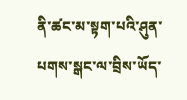ནི་ཚང་མ་སྟག་པའི་ཤུན་པགས་སྒང་ལ་བྲིས་ཡོད་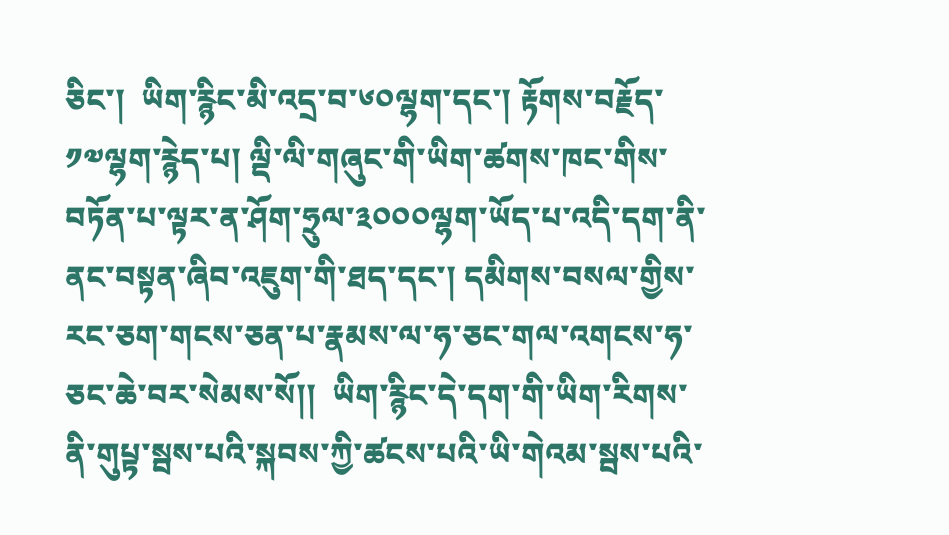ཅིང་།  ཡིག་རྙིང་མི་འདྲ་བ་༦༠ལྷག་དང་། རྟོགས་བརྗོད་༡༧ལྷག་རྙེད་པ། ལྡི་ལི་གཞུང་གི་ཡིག་ཚགས་ཁང་གིས་བཏོན་པ་ལྟར་ན་ཤོག་ཧྲུལ་༣༠༠༠ལྷག་ཡོད་པ་འདི་དག་ནི་ནང་བསྟན་ཞིབ་འཇུག་གི་ཐད་དང་། དམིགས་བསལ་གྱིས་རང་ཅག་གངས་ཅན་པ་རྣམས་ལ་ཧ་ཅང་གལ་འགངས་ཧ་ཅང་ཆེ་བར་སེམས་སོ།།  ཡིག་རྙིང་དེ་དག་གི་ཡིག་རིགས་ནི་གུཔྟ་སྦས་པའི་སྐབས་ཀྱི་ཚངས་པའི་ཡི་གེའམ་སྦས་པའི་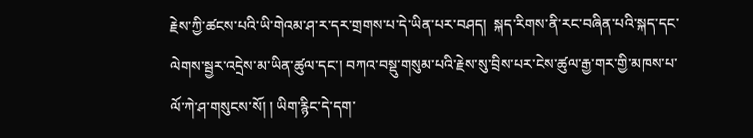རྗེས་ཀྱི་ཚངས་པའི་ཡི་གེའམ་ཤ་ར་དར་གྲགས་པ་དེ་ཡིན་པར་བཤད།  སྐད་རིགས་ནི་རང་བཞིན་པའི་སྐད་དང་ལེགས་སྦྱར་འདྲེས་མ་ཡིན་ཚུལ་དང་། བཀའ་བསྡུ་གསུམ་པའི་རྗེས་སུ་བྲིས་པར་ངེས་ཚུལ་རྒྱ་གར་གྱི་མཁས་པ་ལོ་ཀེ་ཤ་གསུངས་སོ། ། ཡིག་རྙིང་དེ་དག་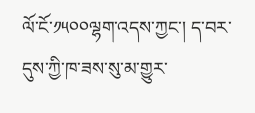ལོ་ངོ་༡༥༠༠ལྷག་འདས་ཀྱང་། ད་བར་དུས་ཀྱི་ཁ་ཟས་སུ་མ་གྱུར་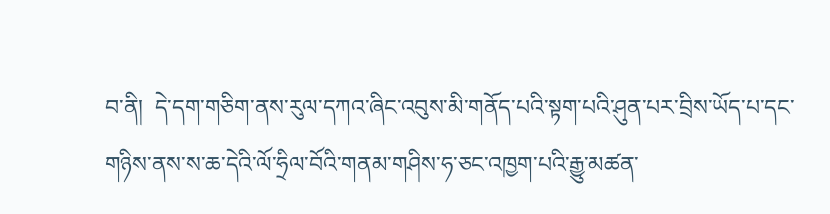བ་ནི།  དེ་དག་གཅིག་ནས་རུལ་དཀའ་ཞིང་འབུས་མི་གནོད་པའི་སྟག་པའི་ཤུན་པར་བྲིས་ཡོད་པ་དང་གཉིས་ནས་ས་ཆ་དེའི་ལོ་ཧྲིལ་བོའི་གནམ་གཤིས་ཧ་ཅང་འཁྱག་པའི་རྒྱུ་མཚན་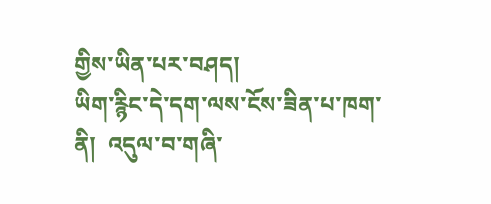གྱིས་ཡིན་པར་བཤད།
ཡིག་རྙིང་དེ་དག་ལས་ངོས་ཟིན་པ་ཁག་ནི།  འདུལ་བ་གཞི་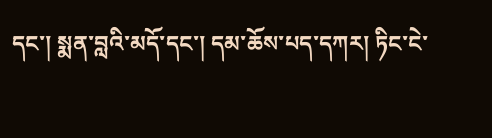དང་། སྨན་བླའི་མདོ་དང་། དམ་ཆོས་པད་དཀར། ཏིང་ངེ་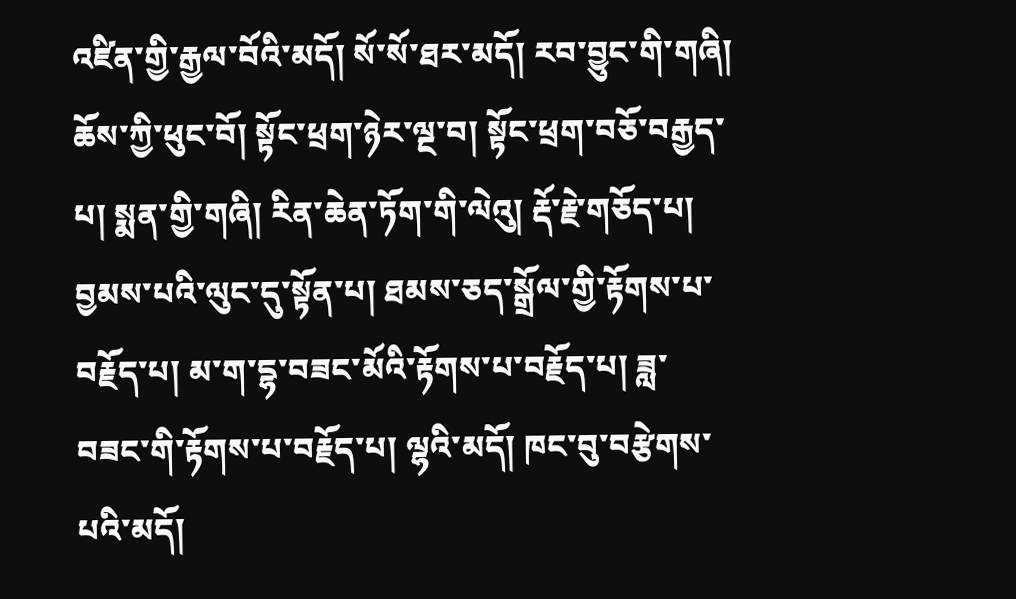འཛིན་གྱི་རྒྱལ་བོའི་མདོ། སོ་སོ་ཐར་མདོ། རབ་བྱུང་གི་གཞི། ཆོས་ཀྱི་ཕུང་བོ། སྟོང་ཕྲག་ཉེར་ལྔ་བ། སྟོང་ཕྲག་བཅོ་བརྒྱད་པ། སྨན་གྱི་གཞི། རིན་ཆེན་ཏོག་གི་ལེའུ། རྡོ་རྗེ་གཅོད་པ། བྱམས་པའི་ལུང་དུ་སྟོན་པ། ཐམས་ཅད་སྒྲོལ་གྱི་རྟོགས་པ་བརྗོད་པ། མ་ག་དྷ་བཟང་མོའི་རྟོགས་པ་བརྗོད་པ། ཟླ་བཟང་གི་རྟོགས་པ་བརྗོད་པ། ལྷའི་མདོ། ཁང་བུ་བརྩེགས་པའི་མདོ།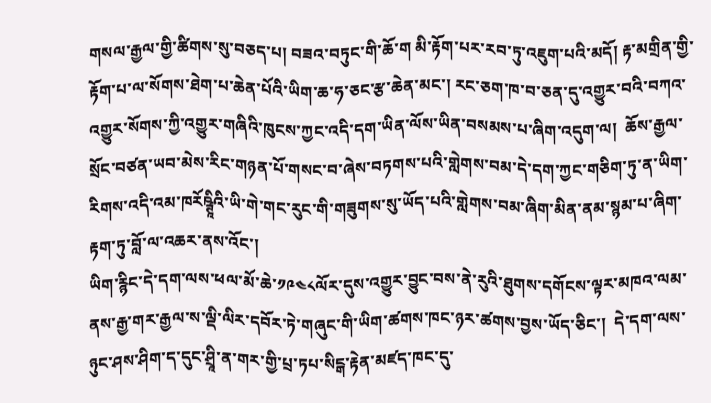གསལ་རྒྱལ་གྱི་ཚིགས་སུ་བཅད་པ། བཟའ་བཏུང་གི་ཆོ་ག མི་རྟོག་པར་རབ་ཏུ་འཇུག་པའི་མདོ། རྟ་མགྲིན་གྱི་རྟོག་པ་ལ་སོགས་ཐེག་པ་ཆེན་པོའི་ཡིག་ཆ་ཧ་ཅང་རྩ་ཆེན་མང་། རང་ཅག་ཁ་བ་ཅན་དུ་འགྱུར་བའི་བཀའ་འགྱུར་སོགས་ཀྱི་འགྱུར་གཞིའི་ཁུངས་ཀྱང་འདི་དག་ཡིན་ལོས་ཡིན་བསམས་པ་ཞིག་འདུག་ལ།  ཆོས་རྒྱལ་སྲོང་བཙན་ཡབ་མེས་རིང་གཉན་པོ་གསང་བ་ཞེས་བཏགས་པའི་གླེགས་བམ་དེ་དག་ཀྱང་གཅིག་ཏུ་ན་ཡིག་རིགས་འདི་འམ་ཁརོཥྚཱིའི་ཡི་གེ་གང་རུང་གི་གཟུགས་སུ་ཡོད་པའི་གླེགས་བམ་ཞིག་མིན་ནམ་སྙམ་པ་ཞིག་རྟག་ཏུ་བློ་ལ་འཆར་ནས་འོང་།
ཡིག་རྙིང་དེ་དག་ལས་ཕལ་མོ་ཆེ་༡༩༤༨ལོར་དུས་འགྱུར་བྱུང་བས་ནེ་རུའི་ཐུགས་དགོངས་ལྟར་མཁའ་ལམ་ནས་རྒྱ་གར་རྒྱལ་ས་ལྡི་ལིར་དབོར་ཏེ་གཞུང་གི་ཡིག་ཚགས་ཁང་ཉར་ཚགས་བྱས་ཡོད་ཅིང་།  དེ་དག་ལས་ཉུང་ཤས་ཤིག་ད་དུང་ཤྲཱི་ན་གར་གྱི་པྲ་ཏཔ་སིངྒ་རྟེན་མཛད་ཁང་དུ་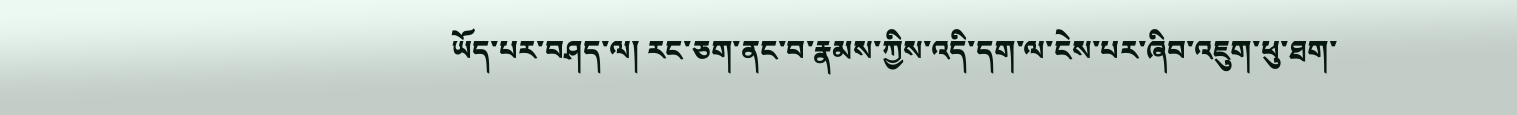ཡོད་པར་བཤད་ལ། རང་ཅག་ནང་བ་རྣམས་ཀྱིས་འདི་དག་ལ་ངེས་པར་ཞིབ་འཇུག་ཕུ་ཐག་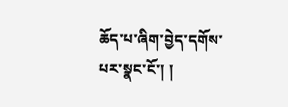ཆོད་པ་ཞིག་བྱེད་དགོས་པར་སྣང་ངོ་། །